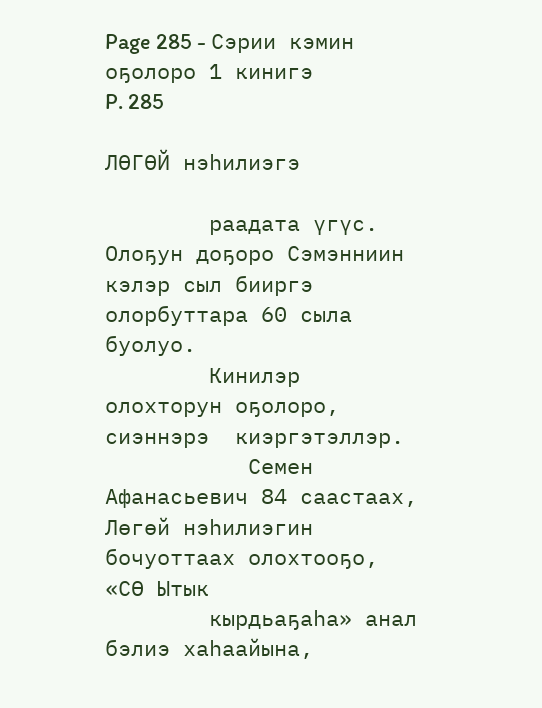Page 285 - Сэрии кэмин оҕолоро 1 кинигэ
P. 285

ЛӨГӨЙ нэһилиэгэ

        раадата үгүс.  Олоҕун доҕоро Сэмэнниин  кэлэр сыл бииргэ олорбуттара 60 сыла буолуо.
        Кинилэр олохторун оҕолоро,  сиэннэрэ  киэргэтэллэр.
           Семен Афанасьевич 84 саастаах, Лөгөй нэһилиэгин бочуоттаах олохтооҕо, «СӨ Ытык
        кырдьаҕаһа» анал бэлиэ хаһаайына,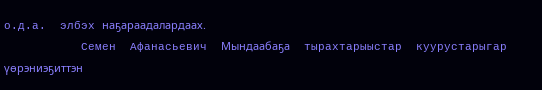о.д.а.  элбэх наҕараадалардаах.
           Семен  Афанасьевич  Мындаабаҕа  тырахтарыыстар  куурустарыгар  үөрэниэҕиттэн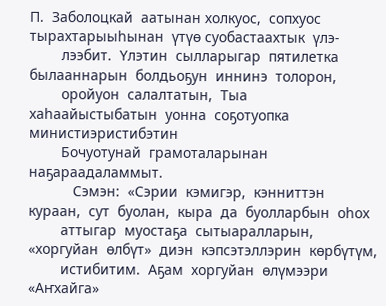П.  Заболоцкай  аатынан холкуос,  сопхуос тырахтарыыһынан  үтүө суобастаахтык  үлэ-
        лээбит.  Үлэтин  сылларыгар  пятилетка  былааннарын  болдьоҕун  иннинэ  толорон,
        оройуон  салалтатын,  Тыа  хаһаайыстыбатын  уонна  соҕотуопка  министиэристибэтин
        Бочуотунай  грамоталарынан наҕараадаламмыт.
           Сэмэн:  «Сэрии  кэмигэр,  кэнниттэн  кураан,  сут  буолан,  кыра  да  буолларбын  оһох
        аттыгар  муостаҕа  сытыаралларын,  «хоргуйан  өлбүт»  диэн  кэпсэтэллэрин  көрбүтүм,
        истибитим.  Аҕам  хоргуйан  өлүмээри  «Аҥхайга»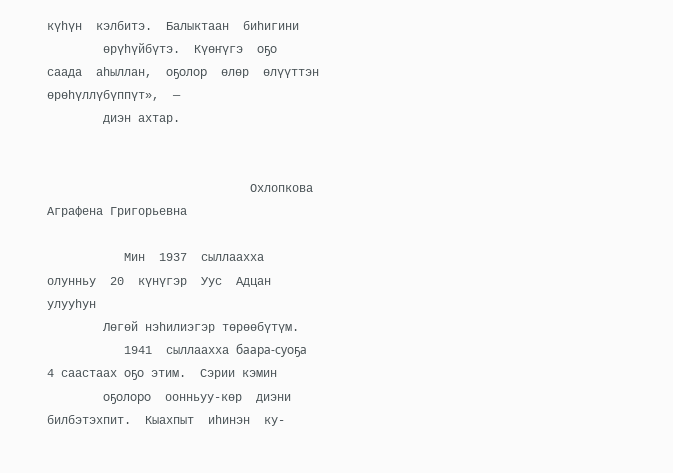күһүн  кэлбитэ.  Балыктаан  биһигини
        өрүһүйбүтэ.  Күөҥүгэ  оҕо  саада  аһыллан,  оҕолор  өлөр  өлүүттэн  өрөһүллүбүппүт»,  —
        диэн ахтар.


                             Охлопкова Аграфена Григорьевна

           Мин  1937  сыллаахха  олунньу  20  күнүгэр  Уус  Адцан  улууһун
        Лөгөй нэһилиэгэр төрөөбүтүм.
           1941  сыллаахха баара-суоҕа 4 саастаах оҕо этим.  Сэрии кэмин
        оҕолоро  оонньуу-көр  диэни  билбэтэхпит.  Кыахпыт  иһинэн  ку-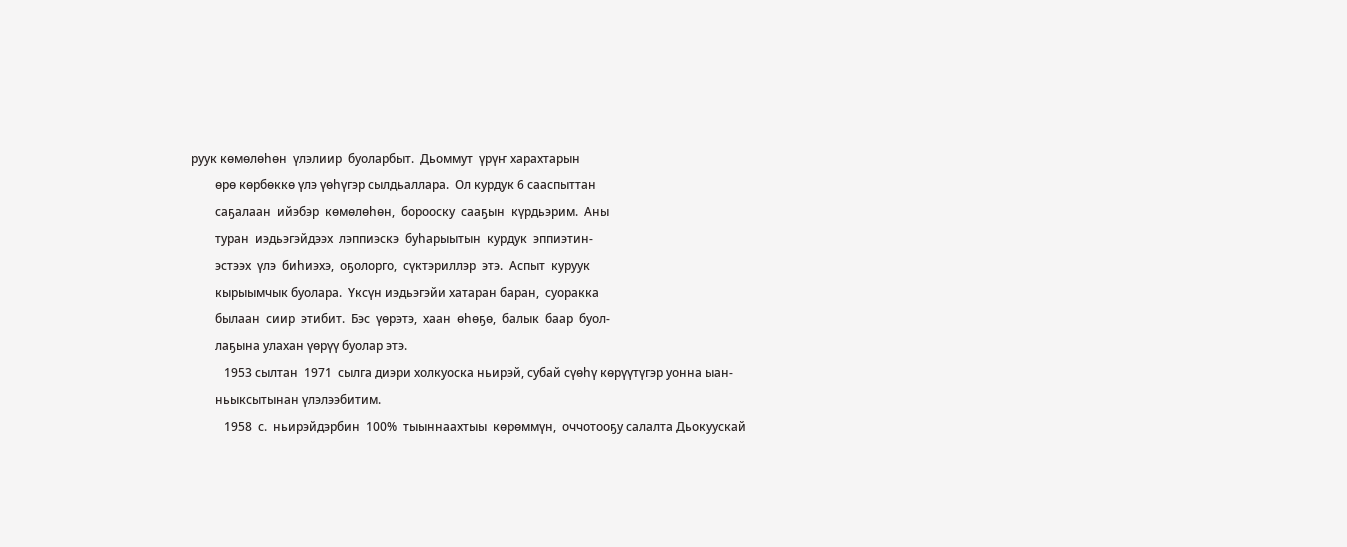руук көмөлөһөн  үлэлиир  буоларбыт.  Дьоммут  үрүҥ харахтарын
        өрө көрбөккө үлэ үөһүгэр сылдьаллара.  Ол курдук 6 сааспыттан
        саҕалаан  ийэбэр  көмөлөһөн,  борооску  сааҕын  күрдьэрим.  Аны
        туран  иэдьэгэйдээх  лэппиэскэ  буһарыытын  курдук  эппиэтин-
        эстээх  үлэ  биһиэхэ,  оҕолорго,  сүктэриллэр  этэ.  Аспыт  куруук
        кырыымчык буолара.  Үксүн иэдьэгэйи хатаран баран,  суоракка
        былаан  сиир  этибит.  Бэс  үөрэтэ,  хаан  өһөҕө,  балык  баар  буол-
        лаҕына улахан үөрүү буолар этэ.
           1953 сылтан  1971  сылга диэри холкуоска ньирэй, субай сүөһү көрүүтүгэр уонна ыан-
        ньыксытынан үлэлээбитим.
           1958  с.  ньирэйдэрбин  100%  тыыннаахтыы  көрөммүн,  оччотооҕу салалта Дьокуускай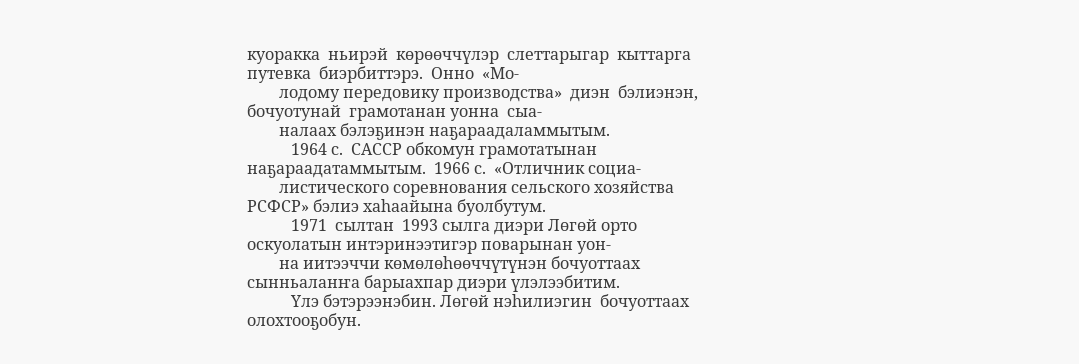куоракка  ньирэй  көрөөччүлэр  слеттарыгар  кыттарга  путевка  биэрбиттэрэ.  Онно  «Мо-
        лодому передовику производства»  диэн  бэлиэнэн,  бочуотунай  грамотанан уонна  сыа-
        налаах бэлэҕинэн наҕараадаламмытым.
           1964 с.  САССР обкомун грамотатынан  наҕараадатаммытым.  1966 с.  «Отличник социа-
        листического соревнования сельского хозяйства РСФСР» бэлиэ хаһаайына буолбутум.
           1971  сылтан  1993 сылга диэри Лөгөй орто оскуолатын интэринээтигэр поварынан уон-
        на иитээччи көмөлөһөөччүтүнэн бочуоттаах сынньаланҥа барыахпар диэри үлэлээбитим.
           Үлэ бэтэрээнэбин. Лөгөй нэһилиэгин  бочуоттаах олохтооҕобун.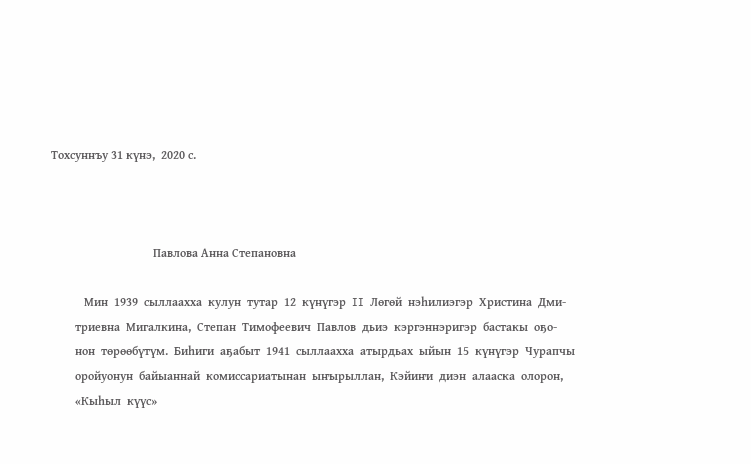Тохсуннъу 31 күнэ,  2020 с.



                                  Павлова Анна Степановна

           Мин  1939  сыллаахха  кулун  тутар  12  күнүгэр  II  Лөгөй  нэһилиэгэр  Христина  Дми-
        триевна  Мигалкина,  Степан  Тимофеевич  Павлов  дьиэ  кэргэннэригэр  бастакы  оҕо-
        нон  төрөөбүтүм.  Биһиги  аҕабыт  1941  сыллаахха  атырдьах  ыйын  15  күнүгэр  Чурапчы
        оройуонун  байыаннай  комиссариатынан  ыҥырыллан,  Кэйиҥи  диэн  алааска  олорон,
        «Кыһыл  күүс»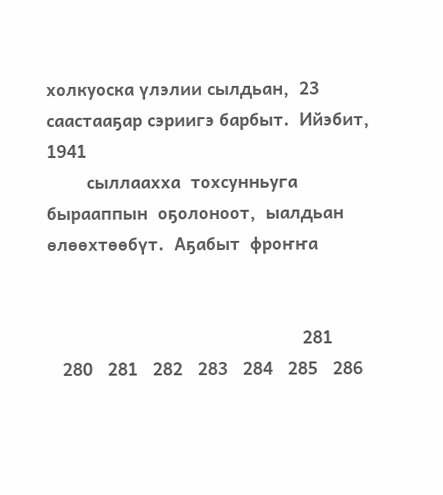холкуоска үлэлии сылдьан,  23 саастааҕар сэриигэ барбыт.  Ийэбит,  1941
        сыллаахха  тохсунньуга  бырааппын  оҕолоноот,  ыалдьан  өлөөхтөөбүт.  Аҕабыт  фроҥҥа


                                                   281
   280   281   282   283   284   285   286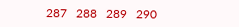287   288   289   290